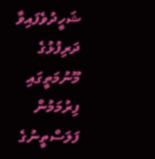ޝަހީދުވެފައިވާ ދަރިފުޅުގެ މޫނުމަތީގައި ފިރުމަމުން ފަލަސްތީނުގެ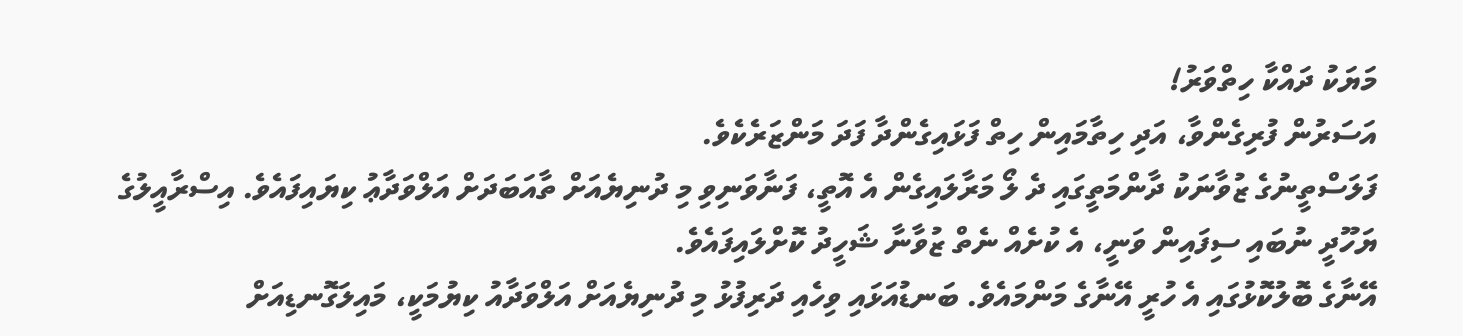މަޔަކު ދައްކާ ހިތްވަރު!
އަސަރުން ފުރިގެންވާ، އަދި ހިތާމައިން ހިތް ފަޅައިގެންދާ ފަދަ މަންޒަރެކެވެ.
ފަލަސްތީނުގެ ޒުވާނަކު ދާންމަތީގައި ދެ ލޯ މަރާލައިގެން އެ އޮތީ، ފަނާވަނިވި މި ދުނިޔެއަށް ތާއަބަދަށް އަލްވަދާޢު ކިޔައިފައެވެ. އިސްރާއީލުގެ ޔަހޫދީ ނުބައި ސިފައިން ވަނީ، އެ ކުށެއް ނެތް ޒުވާނާ ޝަހީދު ކޮށްލައިފައެވެ.
އޭނާގެ ބޮލުކޮޅުގައި އެ ހުރީ އޭނާގެ މަންމައެވެ. ބަނޑުއަޅައި ވިހެއި ދަރިފުޅު މި ދުނިޔެއަށް އަލްވަދާއު ކިޔުމަކީ، މައިލަގޮނޑިއަށް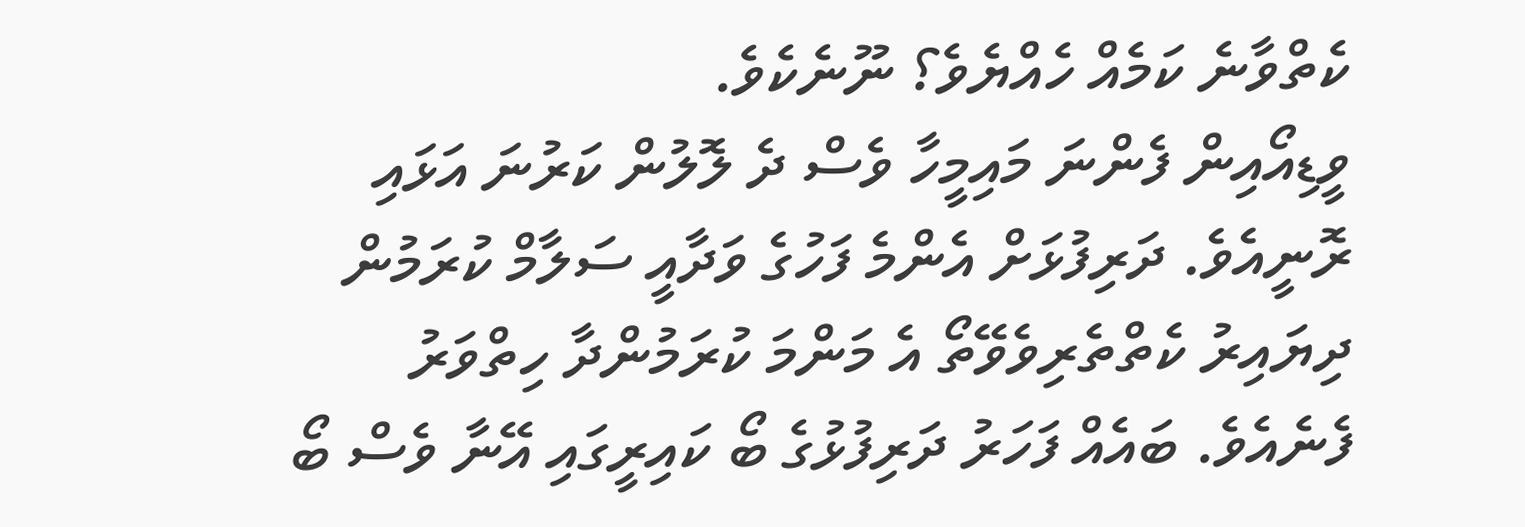ކެތްވާނެ ކަމެއް ހެއްޔެވެ؟ ނޫނެކެވެ.
ވީޑިއޯއިން ފެންނަ މައިމީހާ ވެސް ދެ ލޮލުން ކަރުނަ އަޅައި ރޮނީއެވެ. ދަރިފުޅަށް އެންމެ ފަހުގެ ވަދާއީ ސަލާމް ކުރަމުން ދިޔައިރު ކެތްތެރިވެވޭތޯ އެ މަންމަ ކުރަމުންދާ ހިތްވަރު ފެނެއެވެ. ބައެއް ފަހަރު ދަރިފުޅުގެ ބޯ ކައިރީގައި އޭނާ ވެސް ބޯ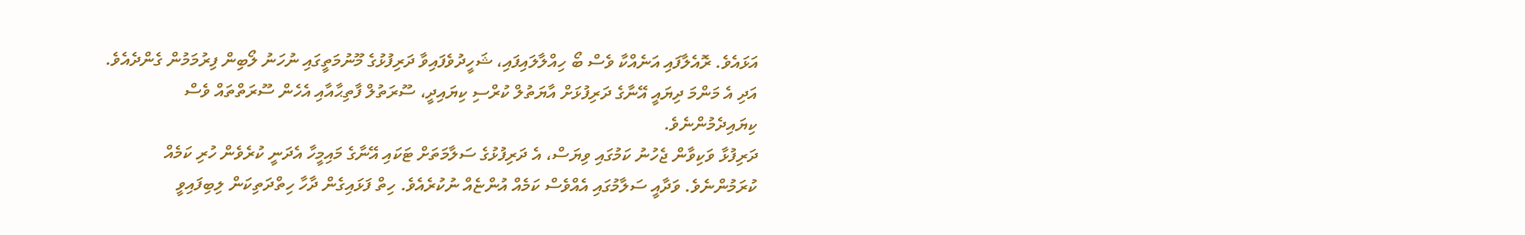އަޅައެވެ. ރޮއެލާފައި އަނެއްކާ ވެސް ބޯ ހިއްލާލައިފައި، ޝަހީދުވެފައިވާ ދަރިފުޅުގެ މޫނުމަތީގައި ނުހަނު ލޯބިން ފިރުމަމުން ގެންދެއެވެ. އަދި އެ މަންމަ ދިޔައީ އޭނާގެ ދަރިފުޅަށް އާޔަތުލް ކުރްސި ކިޔައިދީ، ސޫރަތުލް ފާތިޙާއާއި އެހެން ސޫރަތްތައް ވެސް ކިޔައިދެމުންނެވެ.
ދަރިފުޅާ ވަކިވާން ޖެހުނު ކަމުގައި ވިޔަސް، އެ ދަރިފުޅުގެ ސަލާމަތަށް ޓަކައި އޭނާގެ މައިމީހާ އެދަނީ ކުރެވެން ހުރި ކަމެއް ކުރަމުންނެވެ. ވަދާއީ ސަލާމުގައި އެއްވެސް ކަމެއް އުންޏެއް ނުކުރެއެވެ. ހިތް ފަޅައިގެން ދާހާ ހިތްދަތިކަން ލިބިފައިވީ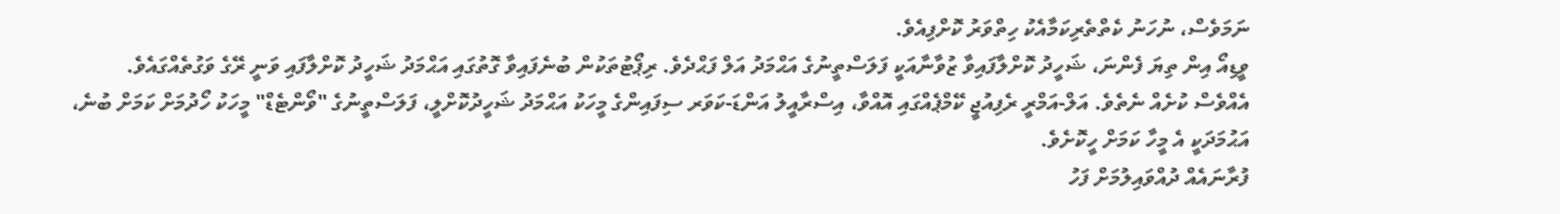ނަމަވެސް، ނުހަނު ކެތްތެރިކަމާއެކު ހިތްވަރު ކޮށްފިއެވެ.
ވީޑިއޯ އިން ތިޔަ ފެންނަ، ޝަހީދު ކޮށްލާފައިވާ ޒުވާނާއަކީ ފަލަސްތީނުގެ އަޙްމަދު އަލް ފަޙްދެވެ. ރިޕޯޓުތަކުން ބުނެފައިވާ ގޮތުގައި އަޙްމަދު ޝަހީދު ކޮށްލާފައި ވަނީ ރޭގެ ވަގުތެއްގައެވެ.
އެއްވެސް ކުށެއް ނެތެވެ. އަލް-އަމްރީ ރެފިއުޖީ ކޭމްޕެއްގައި އޮއްވާ، އިސްރާއީލު އަންޑަ-ކަވަރ ސިފައިންގެ މީހަކު އަޙްމަދު ޝަހީދުކޮށްލީ، ފަލަސްތީނުގެ "ވޯންޓެޑް" މީހަކު ހޯދުމަށް ކަމަށް ބުނެ، އަޙުމަދަކީ އެ މީހާ ކަމަށް ހީކޮށެވެ.
ފުރާނައެއް ދުއްވައިލުމަށް ފަހު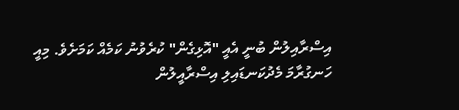އިސްރާއިލުން ބުނީ އެއީ "އޮޅިގެން" ކުރެވުނު ކަމެއް ކަމަށެވެ. މިއީ ހަނގުރާމަ މެދުކަނޑައިލި އިސްރާއީލުން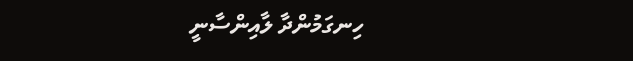ހިނގަމުންދާ ލާއިންސާނީ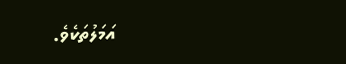އަމަލުތަކެވެ.